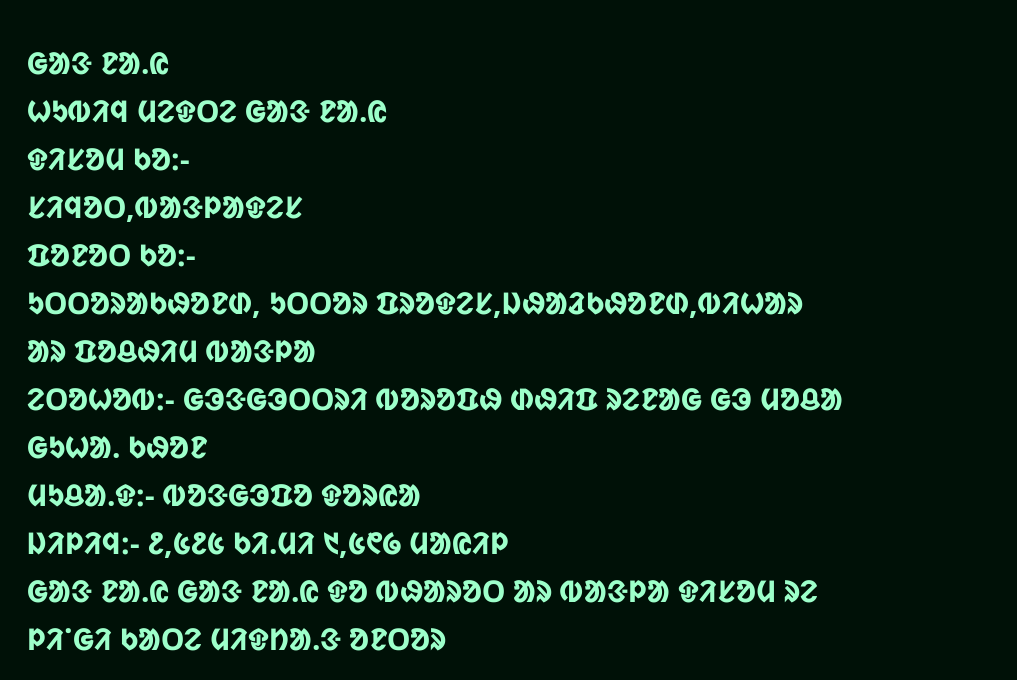ᱜᱟᱝ ᱱᱟ.ᱭ
ᱦᱩᱵᱤᱧ ᱢᱮᱫᱛᱮ ᱜᱟᱝ ᱱᱟ.ᱭ
ᱫᱤᱥᱚᱢ ᱠᱚᱺ-
ᱥᱤᱧᱚᱛ,ᱵᱟᱝᱞᱟᱫᱮᱥ
ᱯᱚᱱᱚᱛ ᱠᱚᱺ-
ᱩᱛᱛᱚᱨᱟᱠᱷᱚᱱᱰ, ᱩᱛᱛᱚᱨ ᱯᱨᱚᱫᱮᱥ,ᱡᱷᱟᱲᱠᱷᱚᱱᱰ,ᱵᱤᱦᱟᱨ ᱟᱨ ᱯᱚᱪᱷᱤᱢ ᱵᱟᱝᱞᱟ
ᱮᱛᱚᱦᱚᱵᱺ- ᱜᱳᱝᱜᱳᱛᱛᱨᱤ ᱵᱚᱨᱚᱯᱷ ᱰᱷᱤᱯ ᱨᱮᱱᱟᱜ ᱜᱳ ᱢᱚᱪᱟ ᱜᱩᱦᱟ. ᱠᱷᱚᱱ
ᱢᱩᱪᱟ.ᱫᱺ- ᱵᱚᱝᱜᱳᱯᱚ ᱫᱚᱨᱭᱟ
ᱡᱤᱞᱤᱧᱺ- ᱒,᱕᱒᱕ ᱠᱤ.ᱢᱤ ᱑,᱕᱖᱙ ᱢᱟᱭᱤᱞ
ᱜᱟᱝ ᱱᱟ.ᱭ ᱜᱟᱝ ᱱᱟ.ᱭ ᱫᱚ ᱵᱷᱟᱨᱚᱛ ᱟᱨ ᱵᱟᱝᱞᱟ ᱫᱤᱥᱚᱢ ᱨᱮ ᱞᱤᱸᱜᱤ ᱠᱟᱛᱮ ᱢᱤᱫᱴᱟ.ᱝ ᱚᱱᱛᱚᱨ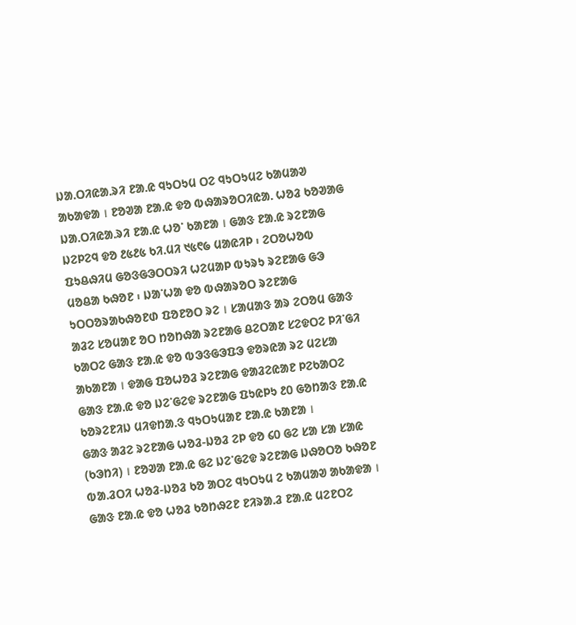ᱡᱟ.ᱛᱤᱭᱟ.ᱨᱤ ᱱᱟ.ᱭ ᱧᱩᱛᱩᱢ ᱛᱮ ᱧᱩᱛᱩᱢᱮ ᱠᱟᱢᱟᱣ ᱟᱠᱟᱫᱟ । ᱱᱚᱣᱟ ᱱᱟ.ᱭ ᱫᱚ ᱵᱷᱟᱨᱚᱛᱤᱭᱟ. ᱦᱚᱲ ᱠᱚᱣᱟᱜ ᱡᱟ.ᱛᱤᱭᱟ.ᱨᱤ ᱱᱟ.ᱭ ᱦᱚᱸ ᱠᱟᱱᱟ । ᱜᱟᱝ ᱱᱟ.ᱭ ᱨᱮᱱᱟᱜ ᱡᱮᱞᱮᱧ ᱫᱚ ᱒᱕᱒᱕ ᱠᱤ.ᱢᱤ ᱑᱕᱖᱙ ᱢᱟᱭᱤᱞ ᱾ ᱮᱛᱚᱦᱚᱵ ᱯᱩᱪᱷᱤᱢ ᱜᱚᱝᱜᱳᱛᱛᱨᱤ ᱦᱮᱢᱟᱞ ᱵᱩᱨᱩ ᱨᱮᱱᱟᱜ ᱜᱳ ᱢᱚᱪᱟ ᱠᱷᱚᱱ ᱾ ᱡᱟᱸᱦᱟ ᱫᱚ ᱵᱷᱟᱨᱚᱛ ᱨᱮᱱᱟᱜ ᱩᱛᱛᱚᱨᱟᱠᱷᱚᱱᱰ ᱯᱚᱱᱚᱛ ᱨᱮ । ᱥᱟᱢᱟᱝ ᱟᱨ ᱮᱛᱚᱢ ᱜᱟᱝ ᱟᱲᱮ ᱥᱚᱢᱟᱱ ᱚᱛ ᱴᱚᱴᱷᱟ ᱨᱮᱱᱟᱜ ᱪᱮᱛᱟᱱ ᱥᱮᱫᱛᱮ ᱞᱤᱸᱜᱤ ᱠᱟᱛᱮ ᱜᱟᱝ ᱱᱟ.ᱭ ᱫᱚ ᱵᱳᱝᱜᱳᱯᱳ ᱫᱚᱨᱭᱟ ᱨᱮ ᱢᱮᱥᱟ ᱟᱠᱟᱱᱟ । ᱫᱟᱜ ᱯᱚᱦᱚᱲ ᱨᱮᱱᱟᱜ ᱫᱟᱲᱮᱭᱟᱱ ᱞᱮᱠᱟᱛᱮ ᱜᱟᱝ ᱱᱟ.ᱭ ᱫᱚ ᱡᱮᱸᱜᱮᱫ ᱨᱮᱱᱟᱜ ᱯᱩᱭᱞᱩ ᱒᱐ ᱜᱚᱴᱟᱝ ᱱᱟ.ᱭ ᱠᱚᱨᱮᱱᱤᱡ ᱢᱤᱫᱴᱟ.ᱝ ᱧᱩᱛᱩᱢᱟᱱ ᱱᱟ.ᱭ ᱠᱟᱱᱟ ।
ᱜᱟᱝ ᱟᱲᱮ ᱨᱮᱱᱟᱜ ᱦᱚᱲ-ᱡᱚᱲ ᱮᱞ ᱫᱚ ᱔᱐ ᱜᱮ ᱥᱟ ᱥᱟ ᱥᱟᱭ (ᱠᱳᱴᱤ) । ᱱᱚᱣᱟ ᱱᱟ.ᱭ ᱜᱮ ᱡᱮᱸᱜᱮᱫ ᱨᱮᱱᱟᱜ ᱡᱷᱚᱛᱚ ᱠᱷᱚᱱ ᱵᱟ.ᱲᱛᱤ ᱦᱚᱲ-ᱡᱚᱲ ᱠᱚ ᱟᱛᱮ ᱧᱩᱛᱩᱢ ᱮ ᱠᱟᱢᱟᱣ ᱟᱠᱟᱫᱟ ।
ᱜᱟᱝ ᱱᱟ.ᱭ ᱫᱚ ᱦᱚᱲ ᱠᱚᱴᱷᱮᱱ ᱱᱤᱨᱟ.ᱲ ᱱᱟ.ᱭ ᱢᱮᱱᱛᱮ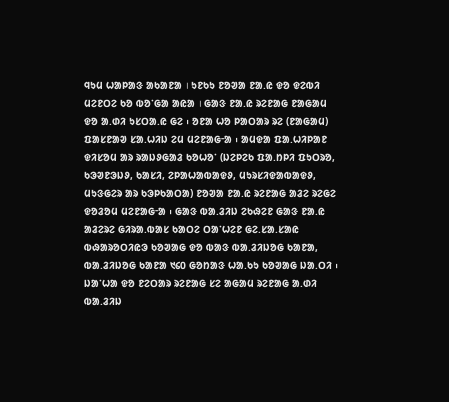ᱧᱩᱢ ᱦᱟᱞᱟᱝ ᱟᱠᱟᱱᱟ । ᱩᱱᱠᱩ ᱱᱚᱣᱟ ᱱᱟ.ᱭ ᱫᱚ ᱫᱮᱵᱤ ᱢᱮᱱᱛᱮ ᱠᱚ ᱵᱚᱸᱜᱟ ᱟᱭᱟ । ᱜᱟᱝ ᱱᱟ.ᱭ ᱨᱮᱱᱟᱜ ᱱᱟᱜᱟᱢ ᱫᱚ ᱟ.ᱰᱤ ᱩᱥᱛᱟ.ᱭ ᱜᱮ ᱾ ᱚᱱᱟ ᱦᱚ ᱞᱟᱛᱟᱨ ᱨᱮ (ᱱᱟᱜᱟᱢ) ᱯᱟᱥᱱᱟᱣ ᱥᱟ.ᱦᱤᱡ ᱮᱢ ᱢᱮᱱᱟᱜᱼᱟ ᱾ ᱟᱢᱫᱟ ᱯᱟ.ᱦᱤᱞᱟᱱ ᱫᱤᱥᱚᱢ ᱟᱨ ᱨᱟᱡᱽᱜᱟᱲ ᱠᱚᱦᱚᱸ (ᱡᱮᱞᱮᱠ ᱯᱟ.ᱴᱞᱤ ᱯᱩᱛᱨᱚ, ᱠᱳᱣᱱᱳᱡᱽ, ᱠᱟᱥᱤ, ᱮᱞᱟᱦᱟᱵᱟᱫᱽ, ᱢᱩᱨᱥᱤᱫᱟᱵᱟᱫᱽ, ᱢᱩᱝᱜᱮᱨ ᱟᱨ ᱠᱳᱞᱠᱟᱛᱟ) ᱱᱚᱣᱟ ᱱᱟ.ᱭ ᱨᱮᱱᱟᱜ ᱟᱲᱮ ᱨᱮᱜᱮ ᱫᱚᱲᱚᱢ ᱢᱮᱱᱟᱜᱼᱟ ᱾ ᱜᱟᱝ ᱵᱟ.ᱲᱤᱡ ᱮᱠᱷᱮᱱ ᱜᱟᱝ ᱱᱟ.ᱭ ᱟᱲᱮᱨᱮ ᱜᱤᱨᱟ.ᱵᱟᱥ ᱠᱟᱛᱮ ᱛᱟᱸᱦᱮᱱ ᱜᱮ.ᱥᱟ.ᱥᱟᱭ ᱵᱷᱟᱨᱚᱛᱤᱭᱳ ᱠᱚᱣᱟᱜ ᱫᱚ ᱵᱟᱝ ᱵᱟ.ᱲᱤᱡᱚᱜ ᱠᱟᱱᱟ, ᱵᱟ.ᱲᱤᱡᱚᱜ ᱠᱟᱱᱟ ᱑᱔᱐ ᱜᱚᱴᱟᱝ ᱦᱟ.ᱠᱩ ᱠᱚᱣᱟᱜ ᱡᱟ.ᱛᱤ ᱾ ᱡᱟᱸᱦᱟ ᱫᱚ ᱱᱮᱛᱟᱨ ᱨᱮᱱᱟᱜ ᱥᱮ ᱟᱜᱟᱢ ᱨᱮᱱᱟᱜ ᱟ.ᱰᱤ ᱵᱟ.ᱲᱤᱡ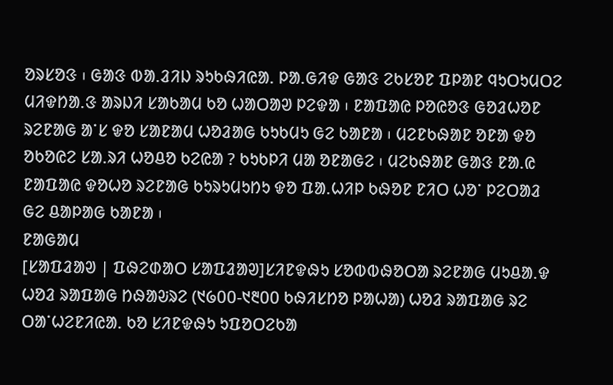ᱚᱨᱥᱚᱝ ᱾ ᱜᱟᱝ ᱵᱟ.ᱲᱤᱡ ᱨᱩᱠᱷᱤᱭᱟ. ᱞᱟ.ᱜᱤᱫ ᱜᱟᱝ ᱮᱠᱥᱚᱱ ᱯᱞᱟᱱ ᱧᱩᱛᱩᱢᱛᱮ ᱢᱤᱫᱴᱟ.ᱝ ᱟᱨᱡᱤ ᱥᱟᱠᱟᱢ ᱠᱚ ᱦᱟᱛᱟᱣ ᱞᱮᱫᱟ ᱾ ᱱᱟᱯᱟᱭ ᱞᱚᱭᱚᱝ ᱜᱚᱲᱦᱚᱱ ᱨᱮᱱᱟᱜ ᱟᱸᱥ ᱫᱚ ᱥᱟᱱᱟᱢ ᱦᱚᱲᱟᱜ ᱠᱩᱠᱢᱩ ᱜᱮ ᱠᱟᱱᱟ ᱾ ᱢᱮᱱᱠᱷᱟᱱ ᱚᱱᱟ ᱫᱚ ᱚᱠᱚᱭᱮ ᱥᱟ.ᱨᱤ ᱦᱚᱪᱚ ᱠᱮᱭᱟ ? ᱠᱩᱠᱞᱤ ᱢᱟ ᱚᱱᱟᱜᱮ ᱾ ᱢᱮᱠᱷᱟᱱ ᱜᱟᱝ ᱱᱟ.ᱭ ᱱᱟᱯᱟᱭ ᱫᱚᱦᱚ ᱨᱮᱱᱟᱜ ᱠᱩᱨᱩᱢᱩᱴᱩ ᱫᱚ ᱯᱟ.ᱦᱤᱞ ᱠᱷᱚᱱ ᱱᱤᱛ ᱦᱚᱸ ᱞᱮᱛᱟᱲ ᱜᱮ ᱪᱟᱞᱟᱜ ᱠᱟᱱᱟ ᱾
ᱱᱟᱜᱟᱢ
[ᱥᱟᱯᱲᱟᱣ | ᱯᱷᱮᱰᱟᱛ ᱥᱟᱯᱲᱟᱣ]ᱥᱤᱱᱫᱷᱩ ᱥᱚᱵᱵᱷᱚᱛᱟ ᱨᱮᱱᱟᱜ ᱢᱩᱪᱟ.ᱫ ᱦᱚᱲ ᱨᱟᱯᱟᱜ ᱴᱷᱟᱶᱨᱮ (᱑᱙᱐᱐-᱑᱓᱐᱐ ᱠᱷᱤᱥᱴᱚ ᱞᱟᱦᱟ) ᱦᱚᱲ ᱨᱟᱯᱟᱜ ᱨᱮ ᱛᱟᱸᱦᱮᱱᱤᱭᱟ. ᱠᱚ ᱥᱤᱱᱫᱷᱩ ᱩᱯᱚᱛᱮᱠᱟ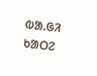ᱵᱟ.ᱜᱤ ᱠᱟᱛᱮ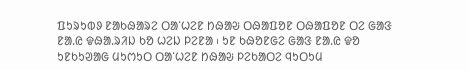ᱯᱩᱨᱩᱵᱽ ᱱᱟᱠᱷᱟᱨᱮ ᱛᱟᱸᱦᱮᱱ ᱴᱷᱟᱶ ᱛᱷᱟᱯᱚᱱ ᱛᱷᱟᱯᱚᱱ ᱛᱮ ᱜᱟᱝ ᱱᱟ.ᱭ ᱫᱷᱟ.ᱨᱤᱡ ᱠᱚ ᱦᱮᱡ ᱞᱮᱱᱟ ᱾ ᱩᱱ ᱠᱷᱚᱱᱜᱮ ᱜᱟᱝ ᱱᱟ.ᱭ ᱫᱚ ᱩᱱᱠᱩᱣᱟᱜ ᱢᱩᱬᱩᱛ ᱛᱟᱸᱦᱮᱱ ᱴᱷᱟᱶ ᱞᱮᱠᱟᱛᱮ ᱧᱩᱛᱩᱢ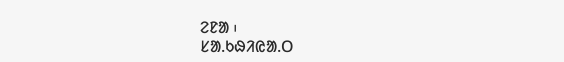ᱮᱱᱟ ᱾
ᱥᱟ.ᱠᱷᱤᱭᱟ.ᱛ